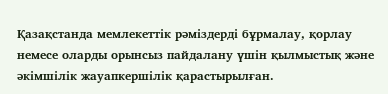Қазақстанда мемлекеттік рәміздерді бұрмалау, қорлау немесе оларды орынсыз пайдалану үшін қылмыстық және әкімшілік жауапкершілік қарастырылған.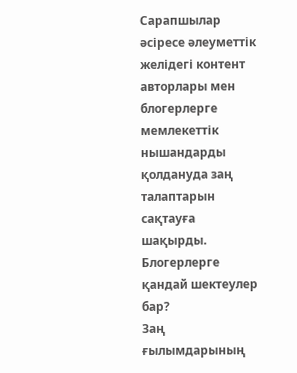Сарапшылар әсіресе әлеуметтік желідегі контент авторлары мен блогерлерге мемлекеттік нышандарды қолдануда заң талаптарын сақтауға шақырды.
Блогерлерге қандай шектеулер бар?
Заң ғылымдарының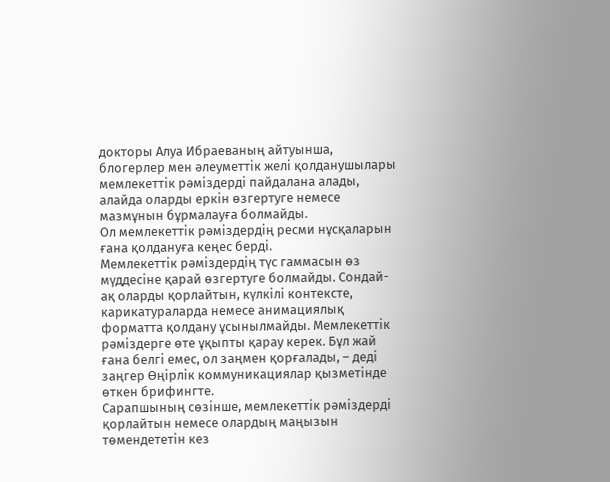докторы Алуа Ибраеваның айтуынша, блогерлер мен әлеуметтік желі қолданушылары мемлекеттік рәміздерді пайдалана алады, алайда оларды еркін өзгертуге немесе мазмұнын бұрмалауға болмайды.
Ол мемлекеттік рәміздердің ресми нұсқаларын ғана қолдануға кеңес берді.
Мемлекеттік рәміздердің түс гаммасын өз мүддесіне қарай өзгертуге болмайды. Сондай-ақ оларды қорлайтын, күлкілі контексте, карикатураларда немесе анимациялық форматта қолдану ұсынылмайды. Мемлекеттік рәміздерге өте ұқыпты қарау керек. Бұл жай ғана белгі емес, ол заңмен қорғалады, – деді заңгер Өңірлік коммуникациялар қызметінде өткен брифингте.
Сарапшының сөзінше, мемлекеттік рәміздерді қорлайтын немесе олардың маңызын төмендететін кез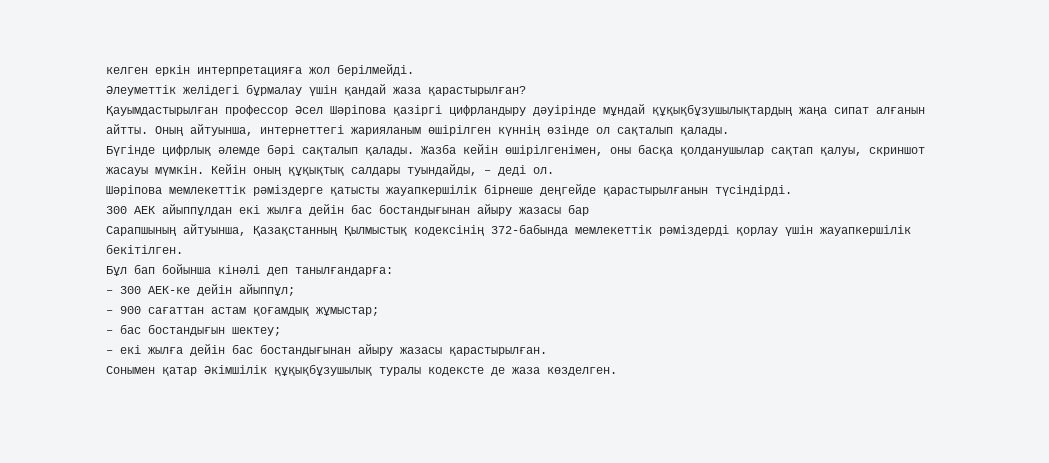келген еркін интерпретацияға жол берілмейді.
Әлеуметтік желідегі бұрмалау үшін қандай жаза қарастырылған?
Қауымдастырылған профессор Әсел Шәріпова қазіргі цифрландыру дәуірінде мұндай құқықбұзушылықтардың жаңа сипат алғанын айтты. Оның айтуынша, интернеттегі жарияланым өшірілген күннің өзінде ол сақталып қалады.
Бүгінде цифрлық әлемде бәрі сақталып қалады. Жазба кейін өшірілгенімен, оны басқа қолданушылар сақтап қалуы, скриншот жасауы мүмкін. Кейін оның құқықтық салдары туындайды, – деді ол.
Шәріпова мемлекеттік рәміздерге қатысты жауапкершілік бірнеше деңгейде қарастырылғанын түсіндірді.
300 АЕК айыппұлдан екі жылға дейін бас бостандығынан айыру жазасы бар
Сарапшының айтуынша, Қазақстанның Қылмыстық кодексінің 372-бабында мемлекеттік рәміздерді қорлау үшін жауапкершілік бекітілген.
Бұл бап бойынша кінәлі деп танылғандарға:
– 300 АЕК-ке дейін айыппұл;
– 900 сағаттан астам қоғамдық жұмыстар;
– бас бостандығын шектеу;
– екі жылға дейін бас бостандығынан айыру жазасы қарастырылған.
Сонымен қатар Әкімшілік құқықбұзушылық туралы кодексте де жаза көзделген.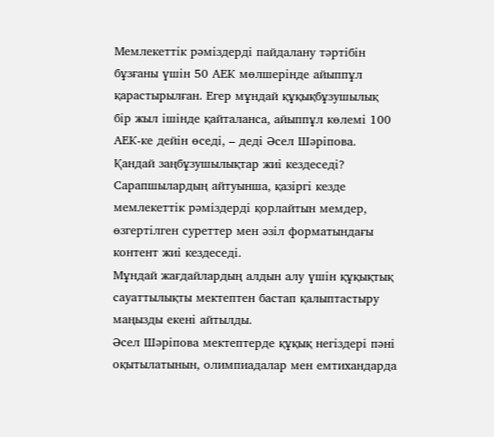Мемлекеттік рәміздерді пайдалану тәртібін бұзғаны үшін 50 АЕК мөлшерінде айыппұл қарастырылған. Егер мұндай құқықбұзушылық бір жыл ішінде қайталанса, айыппұл көлемі 100 АЕК-ке дейін өседі, – деді Әсел Шәріпова.
Қандай заңбұзушылықтар жиі кездеседі?
Сарапшылардың айтуынша, қазіргі кезде мемлекеттік рәміздерді қорлайтын мемдер, өзгертілген суреттер мен әзіл форматындағы контент жиі кездеседі.
Мұндай жағдайлардың алдын алу үшін құқықтық сауаттылықты мектептен бастап қалыптастыру маңызды екені айтылды.
Әсел Шәріпова мектептерде құқық негіздері пәні оқытылатынын, олимпиадалар мен емтихандарда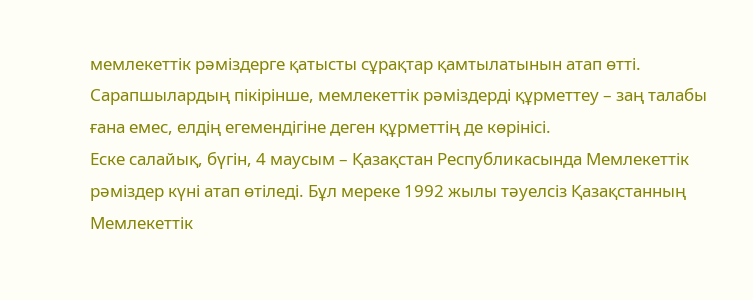мемлекеттік рәміздерге қатысты сұрақтар қамтылатынын атап өтті.
Сарапшылардың пікірінше, мемлекеттік рәміздерді құрметтеу – заң талабы ғана емес, елдің егемендігіне деген құрметтің де көрінісі.
Еске салайық, бүгін, 4 маусым – Қазақстан Республикасында Мемлекеттік рәміздер күні атап өтіледі. Бұл мереке 1992 жылы тәуелсіз Қазақстанның Мемлекеттік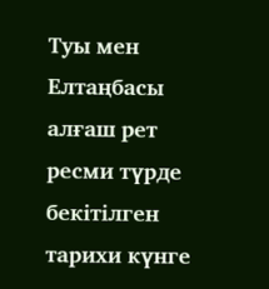Туы мен Елтаңбасы алғаш рет ресми түрде бекітілген тарихи күнге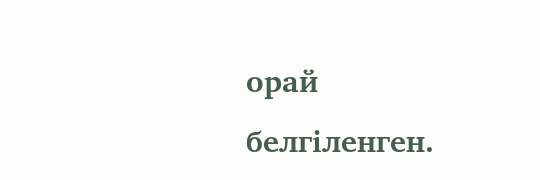орай белгіленген.